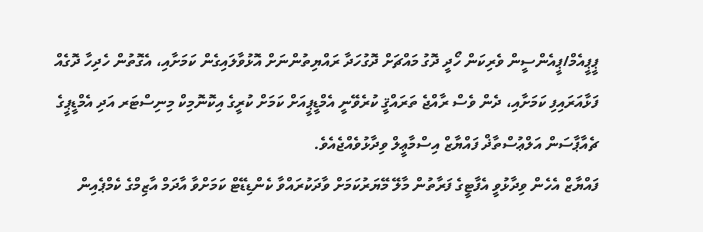ޕީޕީއެމް/ޕީއެންސީން ވެރިކަން ހޯދީ ދޮގު މައްޗަށް ދޮގުހަދާ ރައްޔިތުންނަށް އޮޅުވާލައިގެން ކަމަށާއި، އެގޮތުން ހެދިހާ ދޮގެއް ފަޅާއަރައިފި ކަމަށާއި، ދެން ވެސް ރާއްޖެ ތަރައްޤީ ކުރެވޭނީ އެމްޑީޕީއަށް ކަމަށް ކުރީގެ އިކޮނޮމިކް މިނިސްޓަރ އަދި އެމްޑީޕީގެ ޗެއާޕާސަން އަލްޢުސްތާޛް ފައްޔާޒް އިސްމާޢީލް ވިދާޅުވެއްޖެއެވެ.
ފައްޔާޒް އެހެން ވިދާޅުވީ އެފާޓީގެ ފަރާތުން މާލޭ މޭޔަރުކަމަށް ވާދަކުރައްވާ ކެންޑިޑޭޓް ކަމަށްވާ އާދަމް އާޒިމްގެ ކެމްޕެއިން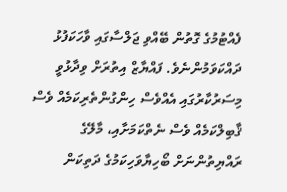ފެއްޓުމުގެ ގޮތުން ބޭއްވި ޖަލްސާގައި ވާހަކަފުޅު ދައްކަވަމުންނެވެ. ފައްޔާޒް އިތުރަށް ވިދާޅުވީ މިސަރުކާރުގައި އެއްވެސް ހިންގުންތެރިކަމެއް ވެސް ޤާބިލްކަމެއް ވެސް ނެތްކަމަށާއި، މާލޭގެ ރައްޔިތުންނަށް ބޯހިޔާވަހިކަމުގެ ދަތިކަން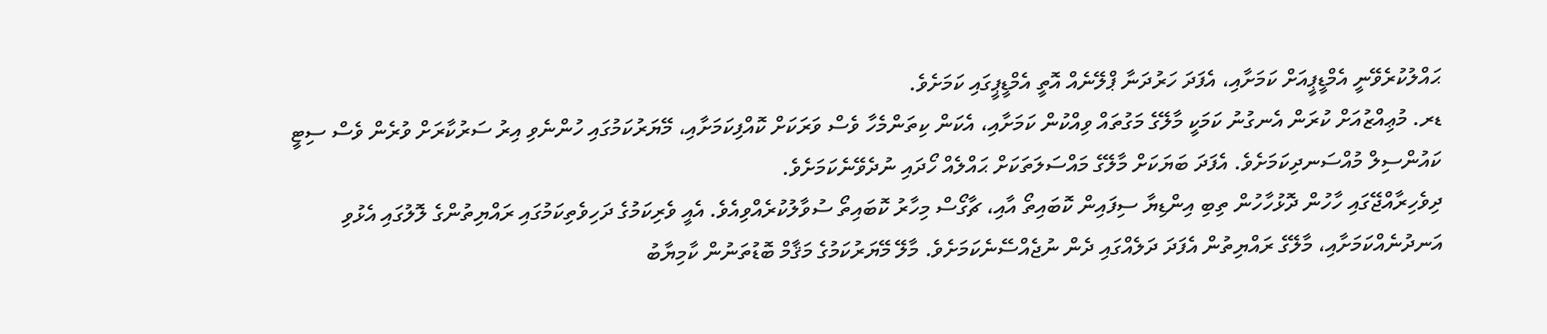ޙައްލުކުރެވޭނީ އެމްޑީޕީއަށް ކަމަށާއި، އެފަދަ ހަރުދަނާ ޕްލޭނެއް އޮތީ އެމްޑީޕީގައި ކަމަށެވެ.
ޑރ. މުޢިއްޒުއަށް ކުރަން އެނގުނު ކަމަކީ މާލޭގެ މަގުތައް ވިއްކުން ކަމަށާއި، އެކަން ކިތަންމެހާ ވެސް ވަރަކަށް ކޮއްފިކަމަށާއި، މޭޔަރުކަމުގައި ހުންނެވި އިރު ސަރުކާރަށް ވުރެން ވެސް ސިޓީ ކައުންސިލް މުއްސަނދިކަމަށެވެ. އެފަދަ ބަޔަކަށް މާލޭގެ މައްސަލަތަކަށް ޙައްލެއް ހޯދައި ނުދެވޭނެކަމަށެވެ.
ދިވެހިރާއްޖޭގައި ހާހުން ދޮޅުހާހުން ތިބި އިންޑިޔާ ސިފައިން ކޮބައިތޯ އާއި، ޗާގޯސް މިހާރު ކޮބައިތޯ ސުވާލުކުރެއްވިއެވެ. އެއީ ވެރިކަމުގެ ދަހިވެތިކަމުގައި ރައްޔިތުންގެ ލޮލުގައި އެޅުވި އަނދުނެއްކަމަށާއި، މާލޭގެ ރައްޔިތުން އެފަދަ ދަލެއްގައި ދެން ނުޖެއްސޭނެކަމަށެވެ. މާލޭ މޭޔަރުކަމުގެ މަޤާމް ބޮޑުތަނުން ކާމިޔާބު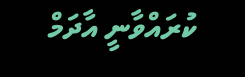ކުރައްވާނީ އާދަމް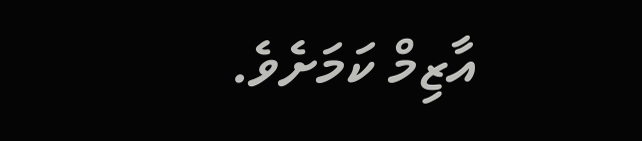އާޒިމް ކަމަށެވެ.